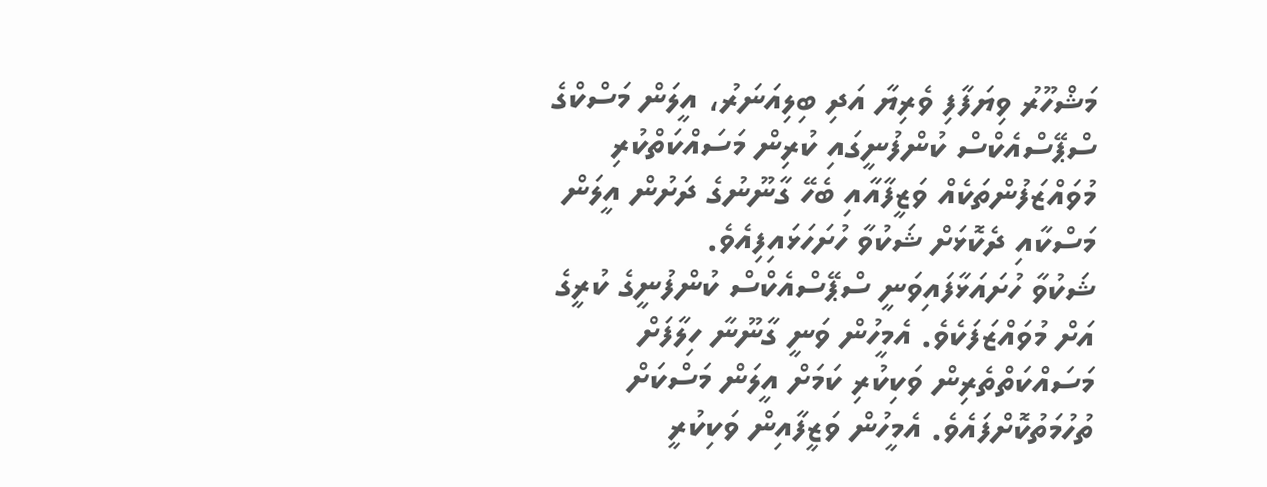މަޝްހޫރު ވިޔަފާފި ވެރިޔާ އަދި ބިލިއަނަރު، އީލަން މަސްކްގެ ސްޕޭސްއެކްސް ކުންފުނީގައި ކުރިން މަސައްކަތްކުރި މުވައްޒަފުންތަކެއް ވަޒީފާއާއި ބެހޭ ގާނޫނުގެ ދަށުން އީލަން މަސްކާއި ދެކޮޅަށް ޝަކުވާ ހުށަހަޅައިފިއެވެ.
ޝަކުވާ ހުށައަޅާފައިވަނީ ސްޕޭސްއެކްސް ކުންފުނީގެ ކުރީގެ އަށް މުވައްޒަފަކެވެ. އެމީހުން ވަނީ ގާނޫނާ ހިލާފަށް މަސައްކަތްތެރިން ވަކިކުރި ކަމަށް އީލަން މަސްކަށް ތުހުމަތުކޮށްފައެވެ. އެމީހުން ވަޒީފާއިން ވަކިކުރީ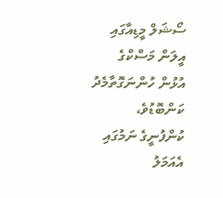ސޯޝަލް މީޑިއާގައި އީލަން މަސްކްގެ އުޅުން ހުންނަގޮތާމެދު ކަންބޮޑުވެ، ކުންފުނީގެ ނަމުގައި އެއަމަލު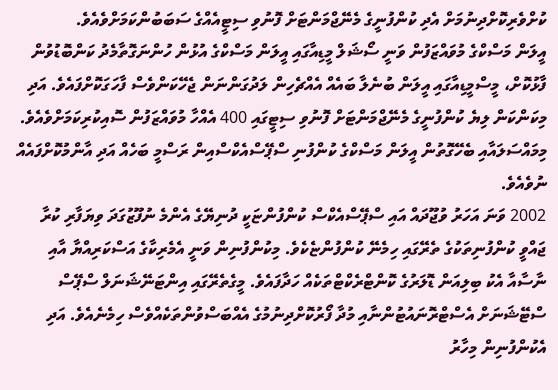ކުށްވެރިކޮށްދިނުމަށް އެދި ކުންފުނީގެ މެނޭޖްމަންޓަށް ފޮނުވި ސިޓީއެއްގެ ސަބަބުންކަމަށްވެއެވެ.
އީލަން މަސްކްގެ މުވައްޒަފުން ވަނީ ސޯޝަލް މީޑިއާގައި އީލަން މަސްކްގެ އުޅުން ހުންނަގޮތާމެދު ކަންބޮޑުވުން ފާޅުކޮށް، މީސްމީޑިއާގައި އީލަން ބުނެލާ ބައެއް އެއްޗެހިން ލަދުގަންނަން ޖެހޭކަންވެސް ފާހަގަކޮށްފައެވެ. އަދި މިކަންކަން ލިޔެ ކުންފުނީގެ މެނޭޖްމަންޓަށް ފޮނުވި ސިޓީގައި 400 އެއްހާ މުވައްޒަފުން ސޮއިކުރިކަމަށްވެއެވެ.
މިމައްސަލައާއި ބެހޭގޮތުން އީލަން މަސްކްގެ ކުންފުނި ސްޕޭސްއެކްސްއިން ރަސްމީ ބަހެއް އަދި އާންމުކޮށްފައެއް ނުވެއެވެ.
2002 ވަނަ އަހަރު ވުޖޫދައް އައި ސްޕޭސްއެކްސް ކުންފުންޏަކީ ދުނިޔޭގެ އެންމެ ނުފޫޒުގަދަ ވިޔަފާރި ކުރާ ޖައްވީ ކުންފުނިތަކުގެ ތެރޭގައި ހިމެނޭ ކުންފުންޏެކެވެ. މިކުންފުނިން ވަނީ އެމެރިކާގެ އަސްކަރިއްޔާ އާއި ނާސާއާ އެކު ބިލިއަން ޑޮލަރުގެ ކޮންޓްރެކްޓްތަކެއް ހަދާފައެވެ. މީގެތެރޭގައި އިންޓަނޭޝަނަލް ސްޕޭސް ސްޓޭޝަނަށް އެސްޓްރޮނައުޓުންނާއި މުދާ ފޯރުކޮށްދިނުމުގެ އެއްބަސްވުންތަކެއްވެސް ހިމެނެއެވެ. އަދި އެކުންފުނިން މިހާރު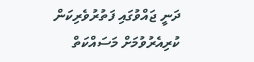ދަނީ ޖައްވުގައި ފަތުރުވެރިކަން ކުރިއެރުވުމަށް މަސައްކަތް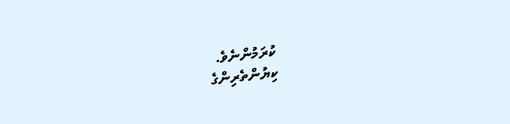ކުރަމުންނެވެ.
ކިޔުންތެރިންގެ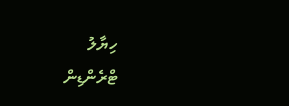ހިޔާލު
ޓްރެންޑިން